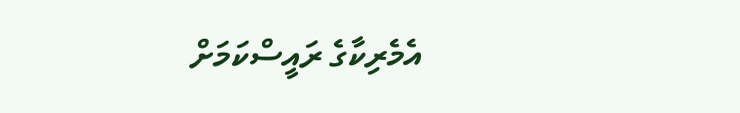އެމެރިކާގެ ރައީސްކަމަށް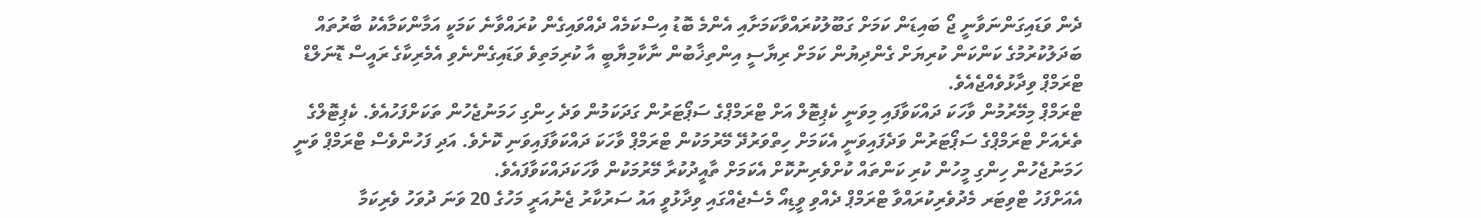ދެން ވަޑައިގަންނަވާނީ ޖޯ ބައިޑަން ކަމަށް ގަބޫލުކުރައްވާކަމަށާއި އެންމެ ބޮޑު އިސްކަމެއް ދެއްވައިގެން ކުރައްވާނެ ކަމަކީ އަމާންކަމާއެކު ބާރުތައް ބަދަލުކުރުމުގެ ކަންކަން ކުރިޔަށް ގެންދިޔުން ކަމަށް ރިޔާސީ އިންތިޚާބުން ނާކާމިޔާބީ އާ ކުރިމަތިވެ ވަޑައިގެންނެވި އެމެރިކާގެ ރައީސް ޑޮނަލްޑް ޓްރަމްޕް ވިދާޅުވެއްޖެއެވެ.
ޓްރަމްޕް މިމޭރުމުން ވާހަކަ ދައްކަވާފައި މިވަނީ ކެޕިޓޮލް އަށް ޓްރަމްޕްގެ ސަޕޯޓަރުން ގަދަކަމުން ވަދެ ހިންގި ހަމަނުޖެހުން ތަކަށްފަހުއެވެ. ކެޕިޓޮލްގެ ތެރެއަށް ޓްރަމްޕްގެ ސަޕޯޓަރުން ވަދެފައިވަނީ އެކަމަށް ހިތްވަރުދޭ މޭރުމަކުން ޓްރަމްޕް ވާހަކަ ދައްކަވާފައިވަނި ކޮށެވެ. އަދި ފަހުންވެސް ޓްރަމްޕް ވަނީ ހަމަނުޖެހުން ހިންގި މީހުން ކުރި ކަންތައް ކުށްވެރިނުކޮށް އެކަމަށް ތާއީދުކުރާ މޭރުމަކުން ވާހަކަދައްކަވާފައެވެ.
އެއަށްފަހު ޓްވިޓަރ މެދުވެރިކުރައްވާ ޓްރަމްޕް ދެއްވި ވީޑިއޯ މެސެޖެއްގައި ވިދާޅުވީ އައު ސަރުކާރު ޖެނުއަރީ މަހުގެ 20 ވަނަ ދުވަހު ވެރިކަމާ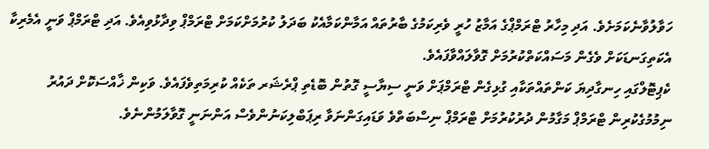ހަވާލުވާނެކަމަށެވެ. އަދި މިހާރު ޓްރަމްޕްގެ އަމާޒު ހުރީ ވެރިކަމުގެ ބާރުތައް އަމާންކަމާއެކު ބަދަލު ކުރުމަށްކަމަށް ޓްރަމްޕް ވިދާޅުވިއެވެ. އަދި ޓްރަމްޕް ވަނީ އެމެރިކާ އެކަތިގަނޑަކަށް ވެގެން މަސައްކަތްކުރުމަށް ގޮވާލައްވާފައެވެ.
ކެޕިޓޮލްގައި ހިނގާދިޔަ ކަންތައްތަކާއި ގުޅިގެން ޓްރަމްޕަށް ވަނީ ސިޔާސީ ގޮތުން ބޮޑެތި ޕްރެޝަރ ތަކެއް ކުރިމަތިވެފައެވެ. ވަކިން ޚާއްސަކޮށް ދައުރު ނިމުމުގެކުރިން ޓްރަމްޕް މަގާމުން ދުރުކުރުމަށް ޓްރަމްޕް ނިސްބަތްވެ ވަޑައިގަންނަވާ ރިޕަބްލިކަނުންވެސް އަންނަނީ ގޮވާލަމުންނެވެ.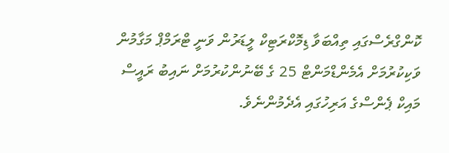ކޮންގްރެސްގައި ތިއްބަވާ ޑިމޮކްރަޓިކް ލީޑަރުން ވަނީ ޓްރަމްޕް މަގާމުން ވަކިކުރުމަށް އެމެންޑްމަންޓް 25 ގެ ބޭނުންކުރުމަށް ނައިބު ރައީސް މައިކް ޕެންސްގެ އަރިހުގައި އެދެމުންނެވެ.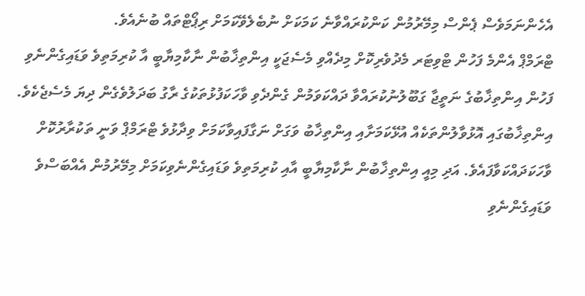އެހެންނަމަވެސް ޕެންސް މިމޭރުމުން ކަންކުރައްވާނެ ކަމަކަށް ނުބެލެވޭކަމަށް ރިޕޯޓްތައް ބުނެއެވެ.
ޓްރަމްޕް އެންމެ ފަހުން ޓްވިޓަރ މެދުވެރިކޮށް މިދެއްވި މެސެޖަކީ އިންތިޚާބުން ނާކާމިޔާބީ އާ ކުރިމަތިވެ ވަޑައިގެންނެވި ފަހުން އިންތިޚާބުގެ ނަތީޖާ ގަބޫލުނުކުރައްވާ ދައްކަވަމުން ގެންދެވި ވާހަކަފުޅުތަކުގެ ރާގު ބަދަލުވެގެން ދިޔަ މެސެޖެކެވެ. އިންތިޚާބުގައި އޮޅުވާލުންތަކެއް އުޅޭކަމަށާއި އިންތިޚާބު ވަގަށް ނަގާފައިވާކަމަށް ވިދާޅުވެ ޓްރަމްޕް ވަނީ ތަކުރާރުކޮށް ވާހަކަދައްކަވާފައެވެ. އަދި މިއީ އިންތިޚާބުން ނާކާމިޔާބީ އާއި ކުރިމަތިވެ ވަޑައިގެންނެވިކަމަށް މިމޭރުމުން އެއްބަސްވެ ވަޑައިގެންނެވި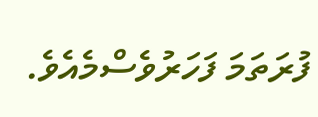ފުރަތަމަ ފަހަރުވެސްމެއެވެ.